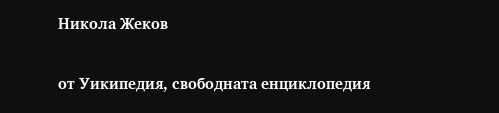Никола Жеков

от Уикипедия, свободната енциклопедия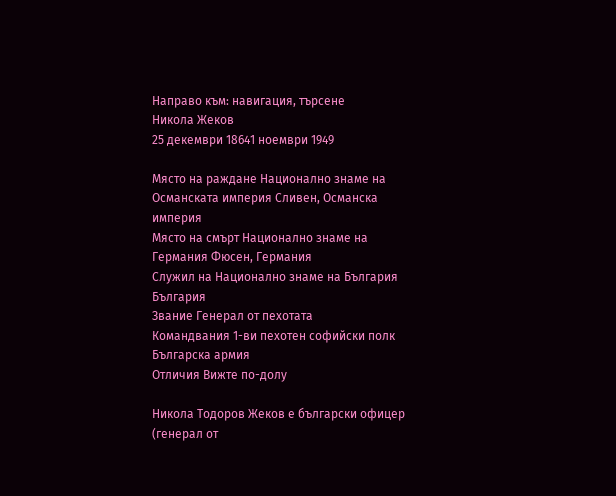Направо към: навигация, търсене
Никола Жеков
25 декември 18641 ноември 1949

Място на раждане Национално знаме на Османската империя Сливен, Османска империя
Място на смърт Национално знаме на Германия Фюсен, Германия
Служил на Национално знаме на България България
Звание Генерал от пехотата
Командвания 1-ви пехотен софийски полк
Българска армия
Отличия Вижте по-долу

Никола Тодоров Жеков е български офицер (генерал от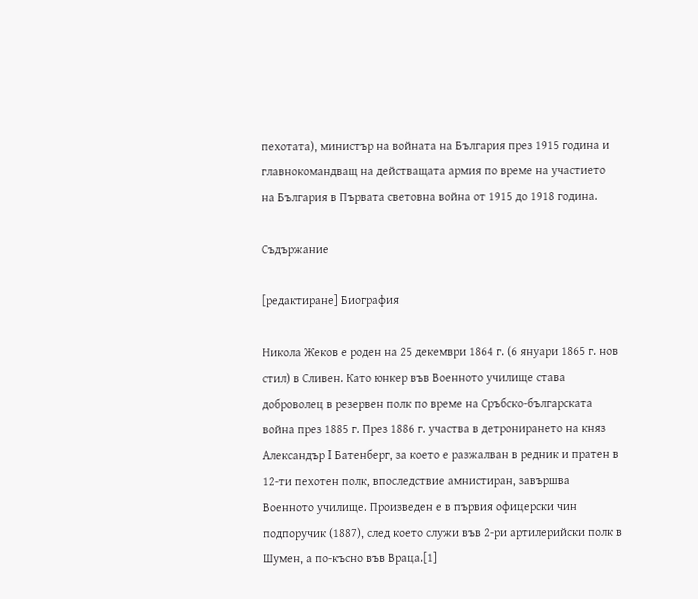пехотата), министър на войната на България през 1915 година и главнокомандващ на действащата армия по време на участието на България в Първата световна война от 1915 до 1918 година.

Съдържание

[редактиране] Биография

Никола Жеков е роден на 25 декември 1864 г. (6 януари 1865 г. нов стил) в Сливен. Като юнкер във Военното училище става доброволец в резервен полк по време на Сръбско-българската война през 1885 г. През 1886 г. участва в детронирането на княз Александър I Батенберг, за което е разжалван в редник и пратен в 12-ти пехотен полк, впоследствие амнистиран, завършва Военното училище. Произведен е в първия офицерски чин подпоручик (1887), след което служи във 2-ри артилерийски полк в Шумен, а по-късно във Враца.[1]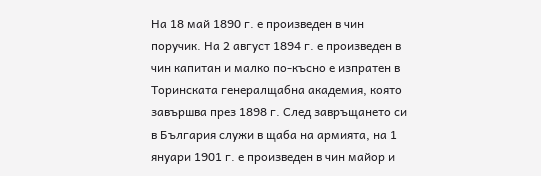На 18 май 1890 г. е произведен в чин поручик. На 2 август 1894 г. е произведен в чин капитан и малко по-късно е изпратен в Торинската генералщабна академия, която завършва през 1898 г. След завръщането си в България служи в щаба на армията, на 1 януари 1901 г. е произведен в чин майор и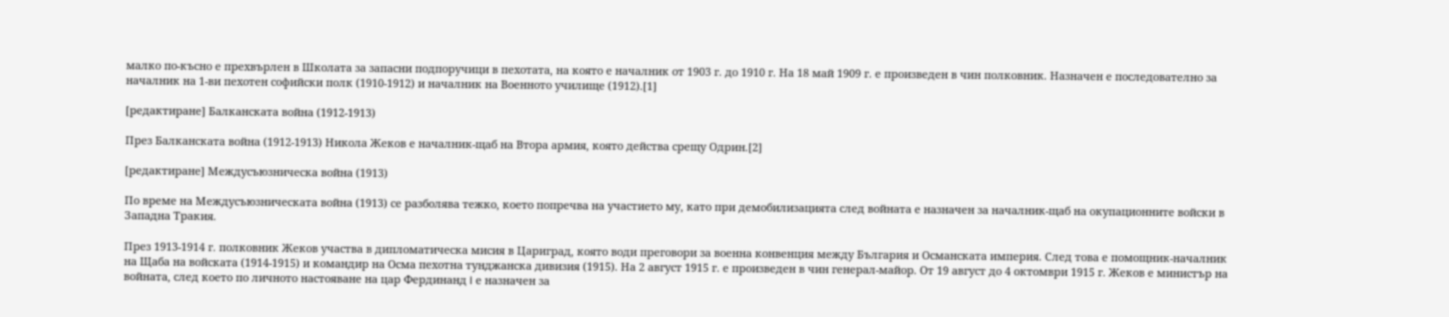малко по-късно е прехвърлен в Школата за запасни подпоручици в пехотата, на която е началник от 1903 г. до 1910 г. На 18 май 1909 г. е произведен в чин полковник. Назначен е последователно за началник на 1-ви пехотен софийски полк (1910-1912) и началник на Военното училище (1912).[1]

[редактиране] Балканската война (1912-1913)

През Балканската война (1912-1913) Никола Жеков е началник-щаб на Втора армия, която действа срещу Одрин.[2]

[редактиране] Междусъюзническа война (1913)

По време на Междусъюзническата война (1913) се разболява тежко, което попречва на участието му, като при демобилизацията след войната е назначен за началник-щаб на окупационните войски в Западна Тракия.

През 1913-1914 г. полковник Жеков участва в дипломатическа мисия в Цариград, която води преговори за военна конвенция между България и Османската империя. След това е помощник-началник на Щаба на войската (1914-1915) и командир на Осма пехотна тунджанска дивизия (1915). На 2 август 1915 г. е произведен в чин генерал-майор. От 19 август до 4 октомври 1915 г. Жеков е министър на войната, след което по личното настояване на цар Фердинанд I е назначен за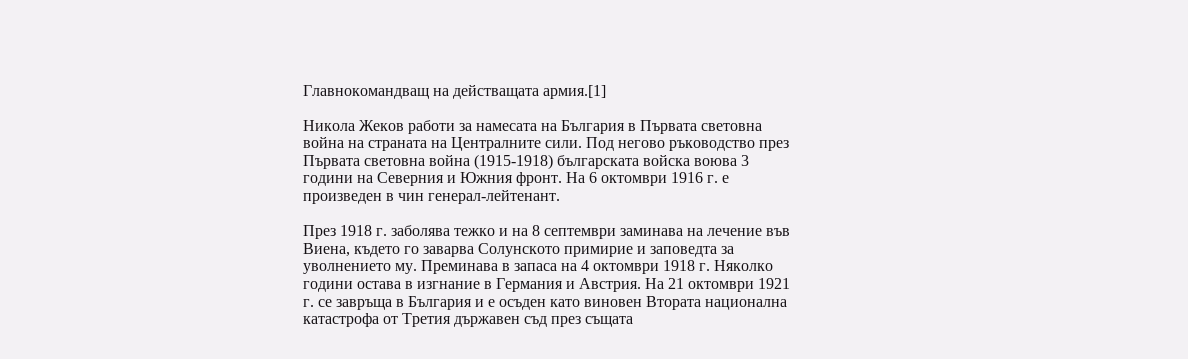Главнокомандващ на действащата армия.[1]

Никола Жеков работи за намесата на България в Първата световна война на страната на Централните сили. Под негово ръководство през Първата световна война (1915-1918) българската войска воюва 3 години на Северния и Южния фронт. На 6 октомври 1916 г. е произведен в чин генерал-лейтенант.

През 1918 г. заболява тежко и на 8 септември заминава на лечение във Виена, където го заварва Солунското примирие и заповедта за уволнението му. Преминава в запаса на 4 октомври 1918 г. Няколко години остава в изгнание в Германия и Австрия. На 21 октомври 1921 г. се завръща в България и е осъден като виновен Втората национална катастрофа от Третия държавен съд през същата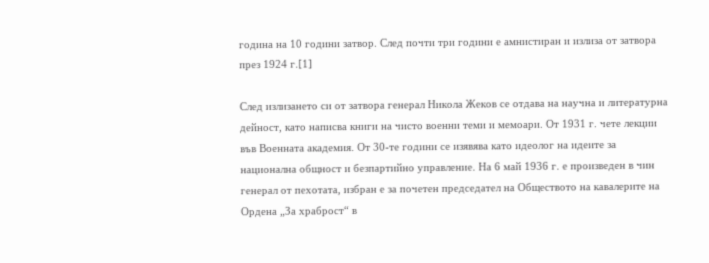година на 10 години затвор. След почти три години е амнистиран и излиза от затвора през 1924 г.[1]

След излизането си от затвора генерал Никола Жеков се отдава на научна и литературна дейност, като написва книги на чисто военни теми и мемоари. От 1931 г. чете лекции във Военната академия. От 30-те години се изявява като идеолог на идеите за национална общност и безпартийно управление. На 6 май 1936 г. е произведен в чин генерал от пехотата, избран е за почетен председател на Обществото на кавалерите на Ордена „За храброст“ в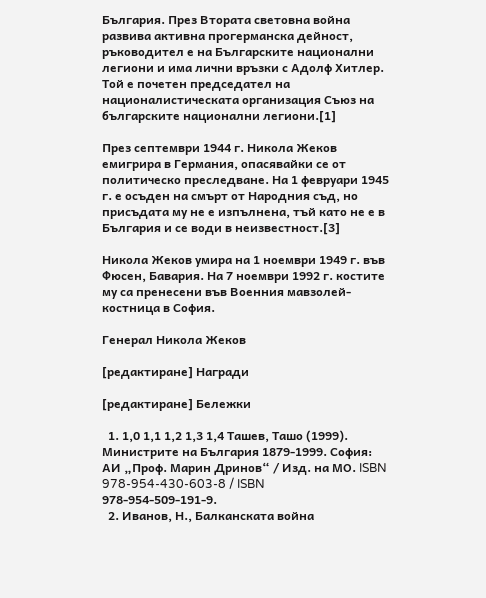България. През Втората световна война развива активна прогерманска дейност, ръководител е на Българските национални легиони и има лични връзки с Адолф Хитлер. Той е почетен председател на националистическата организация Съюз на българските национални легиони.[1]

През септември 1944 г. Никола Жеков емигрира в Германия, опасявайки се от политическо преследване. На 1 февруари 1945 г. е осъден на смърт от Народния съд, но присъдата му не е изпълнена, тъй като не е в България и се води в неизвестност.[3]

Никола Жеков умира на 1 ноември 1949 г. във Фюсен, Бавария. На 7 ноември 1992 г. костите му са пренесени във Военния мавзолей-костница в София.

Генерал Никола Жеков

[редактиране] Награди

[редактиране] Бележки

  1. 1,0 1,1 1,2 1,3 1,4 Ташев, Ташо (1999). Министрите на България 1879-1999. София: АИ „Проф. Марин Дринов“ / Изд. на МО. ISBN 978-954-430-603-8 / ISBN 978-954-509-191-9.
  2. Иванов, Н., Балканската война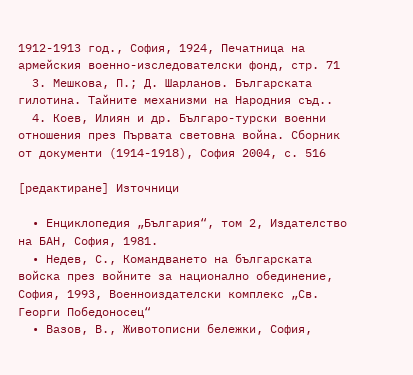1912-1913 год., София, 1924, Печатница на армейския военно-изследователски фонд, стр. 71
  3. Мешкова, П.; Д. Шарланов. Българската гилотина. Тайните механизми на Народния съд..
  4. Коев, Илиян и др. Българо-турски военни отношения през Първата световна война. Сборник от документи (1914-1918), София 2004, с. 516

[редактиране] Източници

  • Енциклопедия „България“, том 2, Издателство на БАН, София, 1981.
  • Недев, С., Командването на българската войска през войните за национално обединение, София, 1993, Военноиздателски комплекс „Св. Георги Победоносец“
  • Вазов, В., Животописни бележки, София,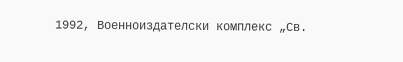1992, Военноиздателски комплекс „Св.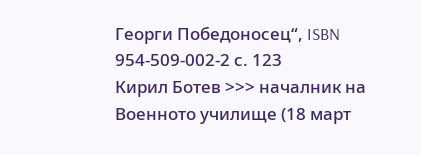Георги Победоносец“, ISBN 954-509-002-2 с. 123
Кирил Ботев >>> началник на Военното училище (18 март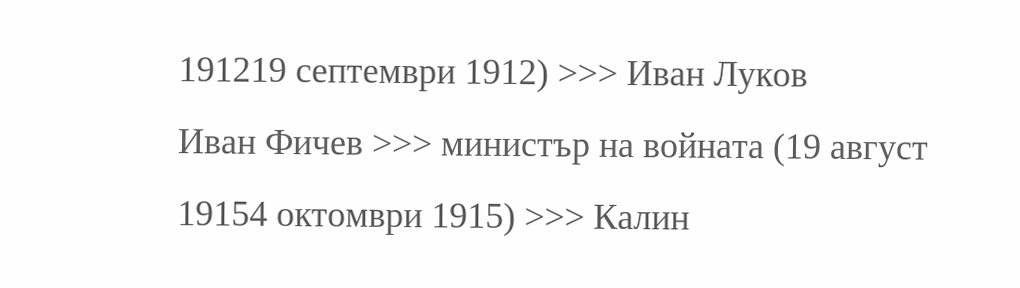191219 септември 1912) >>> Иван Луков
Иван Фичев >>> министър на войната (19 август 19154 октомври 1915) >>> Калин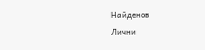Найденов
Лични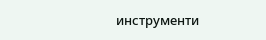инструменти